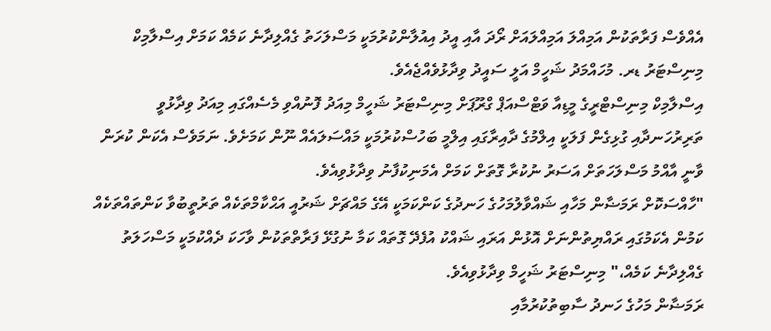އެއްވެސް ފަރާތަކުން އަމިއްލަ އަމިއްލައަށް ރޯދަ އާއި އީދު އިއުލާންކުރުމަކީ މަސްލަހަތު ގެއްލިދާނެ ކަމެއް ކަމަށް އިސްލާމިކް މިނިސްޓަރު ޑރ. މުހައްމަދު ޝަހީމް އަލީ ސައީދު ވިދާޅުވެއްޖެއެވެ.
އިސްލާމިކް މިނިސްޓްރީގެ މީޑިއާ ވަޓްސްއަޕް ގްރޫޕަށް މިނިސްޓަރު ޝަހީމް މިއަދު ފޮނުއްވި މެސެއްގައި މިއަދު ވިދާޅުވީ ތަރިރުހަނދާއި ގުޅިގެން ފަލަކީ އިލްމުގެ ދާއިރާގައި އިލްމީ ބަހުސްކުރުމަކީ މައްސަލައެއް ނޫން ކަމަށެވެ. ނަމަވެސް އެކަން ކުރަން ވާނީ އާއްމު މަސްލަހަތަށް އަސަރު ނުކުރާ ގޮތަށް ކަމަށް އެމަނިކުފާނު ވިދާޅުވިއެވެ.
"ހާއްސަކޮށް ރަމަޟާން މަހާއި ޝައްވާލުމަހުގެ ހަނދުގެ ކަންކަމަކީ އޭގެ މައްޗަށް ޝަރުއީ އަޙްކާމްތަކެއް ތަރުތީބުވާ ކަންތައްތަކެއް ކަމުން އެކަމުގައި ރައްޔިތުންނަށް އޮޅުން އަރައި ޝައްކު އުފެދޭ ގޮތައް ކަމާ ނުގުޅޭ ފަރާތްތަކުން ވާހަކަ ދެއްކުމަކީ މަސްހަލަތު ގެއްލިދާނެ ކަމެއް،" މިނިސްޓަރު ޝަހީމް ވިދާޅުވިއެވެ.
ރަމަޟާން މަހުގެ ހަނދު ސާބިތުކުރުމާއި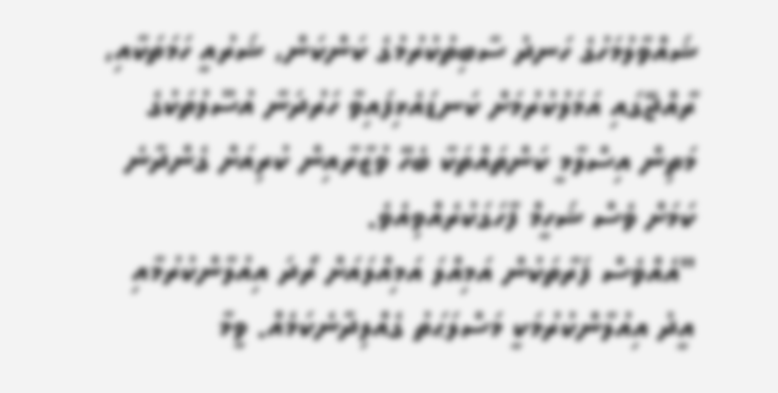ޝައްވާލުމަހުގެ ހަނދު ސާބިތުކުރުމުގެ ކަންކަން، ޝަރުއީ ހަމަތަކާއި، ރާއްޖޭގައި އަމަލުކުރުމަށް ކަނޑައެޅިފައިވާ ހަރުދަނާ އުސޫލުތަކުގެ މަތިން އިސްލާމީ ކަންތައްތަކާ ބެހޭ ވުޒާރާއިން ކުރިއަށް ގެންދާނެ ކަމަށް ވެސް ޝަހީމް ފާހަގަކުރެއްވިއެވެ.
"އެއްވެސް ފަރާތަކުން އަމިއްލަ އަމިއްލައަށް ރޯދަ އިއުލާންކުރުމާއި އީދު އިއުލާންކުރުމަކީ މަސްލަޙަތު ގެއްލިދާނެކަމެއް. ވީމާ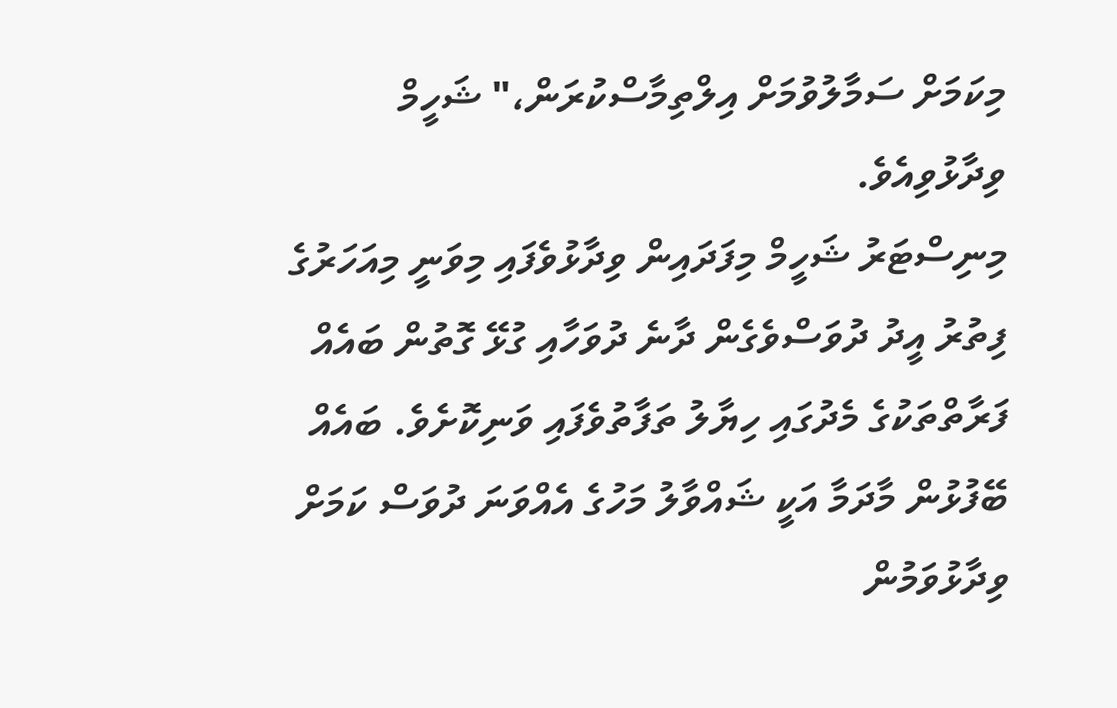މިކަމަށް ސަމާލުވުމަށް އިލްތިމާސްކުރަން،" ޝަހީމް ވިދާޅުވިއެވެ.
މިނިސްޓަރު ޝަހީމް މިފަދައިން ވިދާޅުވެފައި މިވަނީ މިއަހަރުގެ ފިތުރު އީދު ދުވަސްވެގެން ދާނެ ދުވަހާއި ގުޅޭ ގޮތުން ބައެއް ފަރާތްތަކުގެ މެދުގައި ހިޔާލު ތަފާތުވެފައި ވަނިކޮށެވެ. ބައެއް ބޭފުޅުން މާދަމާ އަކީ ޝައްވާލު މަހުގެ އެއްވަނަ ދުވަސް ކަމަށް ވިދާޅުވަމުން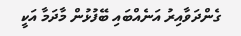ގެންދަވާއިރު އަނެއްބައި ބޭފުޅުން މާދަމާ އަކީ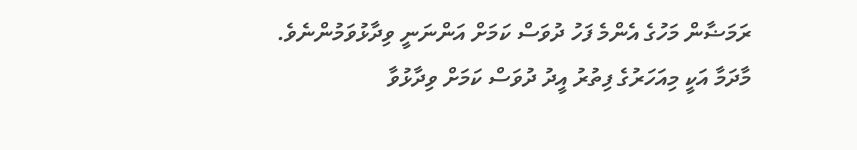ރަމަޟާން މަހުގެ އެންމެ ފަހު ދުވަސް ކަމަށް އަންނަނީ ވިދާޅުވަމުންނެވެ.
މާދަމާ އަކީ މިއަހަރުގެ ފިތުރު އީދު ދުވަސް ކަމަށް ވިދާޅުވާ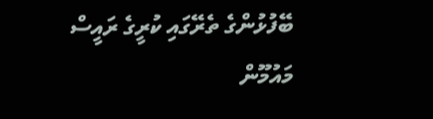ބޭފުޅުންގެ ތެރޭގައި ކުރީގެ ރައީސް މައުމޫން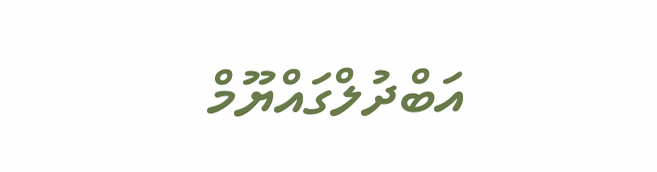އަބްދުލްގައްޔޫމް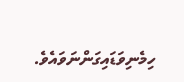ހިމެނިވަޑައިގަންނަވައެވެ.